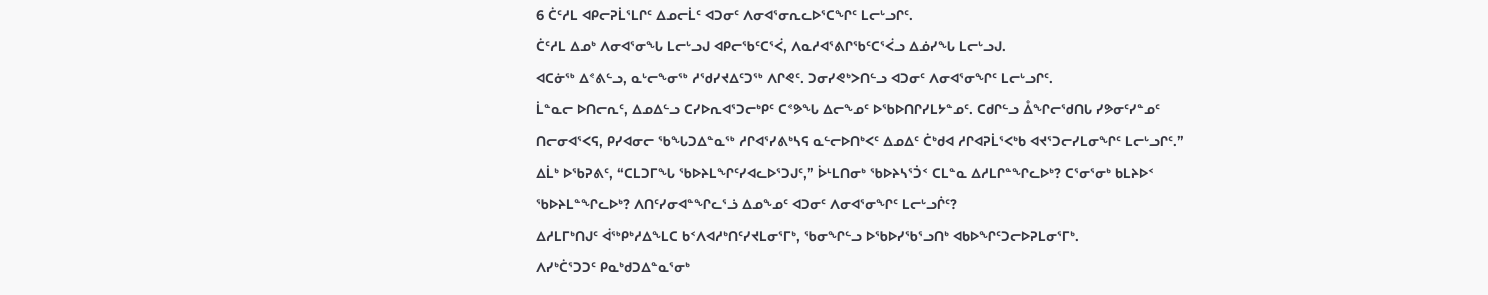6 ᑖᑦᓱᒪ ᐊᑭᓕᕈᒫᕐᒪᒋᑦ ᐃᓄᓕᒫᑦ ᐊᑐᓂᑦ ᐱᓂᐊᕐᓂᕆᓚᐅᕐᑕᖏᑦ ᒪᓕᒡᓗᒋᑦ.
ᑖᑦᓱᒪ ᐃᓄᒃ ᐱᓂᐊᕐᓂᖓ ᒪᓕᒡᓗᒍ ᐊᑭᓕᖃᑦᑕᕐᐹ, ᐱᓇᓱᐊᕐᕕᒋᖃᑦᑕᕐᐹᓗ ᐃᓅᓯᖓ ᒪᓕᒡᓗᒍ.
ᐊᑕᓃᖅ ᐃᕝᕕᓪᓗ, ᓇᒡᓕᖕᓂᖅ ᓱᖁᓯᔪᐃᑦᑐᖅ ᐱᒋᕙᑦ. ᑐᓂᓯᕙᒃᐳᑎᓪᓗ ᐊᑐᓂᑦ ᐱᓂᐊᕐᓂᖏᑦ ᒪᓕᒡᓗᒋᑦ.
ᒫᓐᓇᓕ ᐅᑎᓕᕆᑦ, ᐃᓄᐃᓪᓗ ᑕᓯᐅᕆᐊᕐᑐᓕᒃᑭᑦ ᑕᕝᕗᖓ ᐃᓕᖕᓄᑦ ᐅᖃᐅᑎᒋᓯᒪᔭᓐᓄᑦ. ᑕᑯᒋᓪᓗ ᐂᖏᓕᖁᑎᒐ ᓯᕗᓂᑦᓯᓐᓄᑦ ᑎᓕᓂᐊᕐᐸᕋ, ᑭᓯᐊᓂᓕ ᖃᖓᑐᐃᓐᓇᖅ ᓱᒋᐊᕐᓯᕕᒃᓴᕋ ᓇᓪᓕᐅᑎᒃᐸᑦ ᐃᓄᐃᑦ ᑖᒃᑯᐊ ᓱᒋᐊᕈᒫᕐᐸᒃᑲ ᐊᔪᕐᑐᓕᓯᒪᓂᖏᑦ ᒪᓕᒡᓗᒋᑦ.”
ᐃᒫᒃ ᐅᖃᕈᕕᑦ, “ᑕᒪᑐᒥᖓ ᖃᐅᔨᒪᖏᑦᓯᐊᓚᐅᕐᑐᒍᑦ,” ᐆᒻᒪᑎᓂᒃ ᖃᐅᔨᓴᕐᑑᑉ ᑕᒪᓐᓇ ᐃᓱᒪᒋᓐᖏᓚᐅᒃ? ᑕᕐᓂᕐᓂᒃ ᑲᒪᔨᐅᑉ ᖃᐅᔨᒪᓐᖏᓚᐅᒃ? ᐱᑎᑦᓯᓂᐊᓐᖏᓚᕐᓘ ᐃᓄᖕᓄᑦ ᐊᑐᓂᑦ ᐱᓂᐊᕐᓂᖏᑦ ᒪᓕᒡᓗᒌᑦ?
ᐃᓱᒪᒥᒃᑎᒍᑦ ᐋᖅᑭᒃᓱᐃᖕᒪᑕ ᑲᑉᐱᐊᓱᒃᑎᑦᓯᔪᒪᓂᕐᒥᒃ, ᖃᓂᖏᓪᓗ ᐅᖃᐅᓯᖃᕐᓗᑎᒃ ᐊᑲᐅᖏᑦᑐᓕᐅᕈᒪᓂᕐᒥᒃ.
ᐱᓯᒃᑖᕐᑐᑐᑦ ᑭᓇᒃᑯᑐᐃᓐᓇᕐᓂᒃ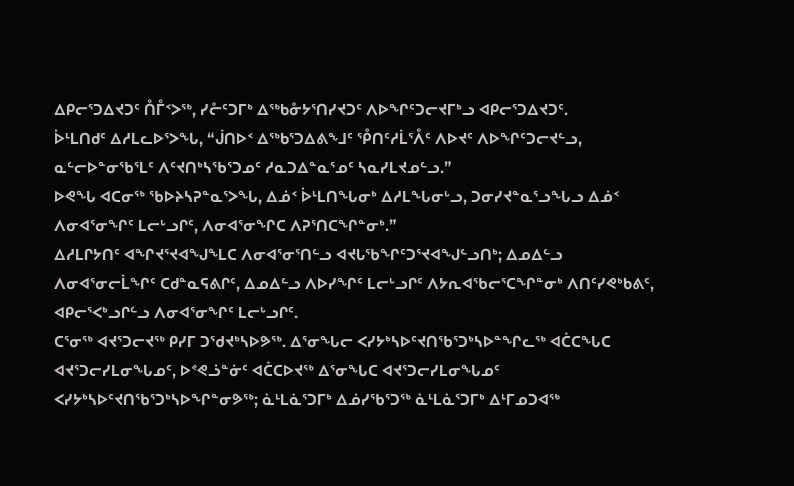ᐃᑭᓕᕐᑐᐃᔪᑐᑦ ᑍᒤᑉᐳᖅ, ᓯᓔᑦᑐᒥᒃ ᐃᖅᑲᓁᔭᕐᑎᓯᔪᑐᑦ ᐱᐅᖏᑦᑐᓕᔪᒥᒃᓗ ᐊᑭᓕᕐᑐᐃᔪᑐᑦ.
ᐆᒻᒪᑎᑯᑦ ᐃᓱᒪᓚᐅᕐᐳᖓ, “ᒎᑎᐅᑉ ᐃᖅᑲᕐᑐᐃᕕᖕᒧᑦ ᕾᑎᑦᓱᒫᕐᐰᑦ ᐱᐅᔪᑦ ᐱᐅᖏᑦᑐᓕᔪᓪᓗ, ᓇᓪᓕᐅᓐᓂᖃᕐᒪᑦ ᐱᑦᔪᑎᒃᓴᖃᕐᑐᓄᑦ ᓱᓇᑐᐃᓐᓇᕐᓄᑦ ᓴᓇᓯᒪᔪᓄᓪᓗ.”
ᐅᕙᖓ ᐊᑕᓂᖅ ᖃᐅᔨᓴᕈᓐᓇᕐᐳᖓ, ᐃᓅᑉ ᐆᒻᒪᑎᖓᓂᒃ ᐃᓱᒪᖓᓂᒡᓗ, ᑐᓂᓯᔪᓐᓇᕐᓗᖓᓗ ᐃᓅᑉ ᐱᓂᐊᕐᓂᖏᑦ ᒪᓕᒡᓗᒋᑦ, ᐱᓂᐊᕐᓂᖏᑕ ᐱᕈᕐᑎᑕᖏᓐᓂᒃ.”
ᐃᓱᒪᒋᔭᑎᑦ ᐊᖏᔪᕐᔪᐊᖑᖕᒪᑕ ᐱᓂᐊᕐᓂᕐᑎᓪᓗ ᐊᔪᒐᖃᖏᑦᑐᕐᔪᐊᖑᓪᓗᑎᒃ; ᐃᓄᐃᓪᓗ ᐱᓂᐊᕐᓂᓕᒫᖏᑦ ᑕᑯᓐᓇᕋᕕᒋᑦ, ᐃᓄᐃᓪᓗ ᐱᐅᓯᖏᑦ ᒪᓕᒡᓗᒋᑦ ᐱᔭᕆᐊᖃᓕᕐᑕᖏᓐᓂᒃ ᐱᑎᑦᓯᕙᒃᑲᕕᑦ, ᐊᑭᓕᕐᐸᒃᓗᒋᓪᓗ ᐱᓂᐊᕐᓂᖏᑦ ᒪᓕᒡᓗᒋᑦ.
ᑕᕐᓂᖅ ᐊᔪᕐᑐᓕᔪᖅ ᑭᓯᒥ ᑐᖁᔪᒃᓴᐅᕗᖅ. ᐃᕐᓂᖓᓕ ᐸᓯᔭᒃᓴᐅᑦᔪᑎᖃᕐᑐᒃᓴᐅᓐᖏᓚᖅ ᐊᑖᑕᖓᑕ ᐊᔪᕐᑐᓕᓯᒪᓂᖓᓄᑦ, ᐅᕝᕙᓘᓐᓃᑦ ᐊᑖᑕᐅᔪᖅ ᐃᕐᓂᖓᑕ ᐊᔪᕐᑐᓕᓯᒪᓂᖓᓄᑦ ᐸᓯᔭᒃᓴᐅᑦᔪᑎᖃᕐᑐᒃᓴᐅᖏᓐᓂᕗᖅ; ᓈᒻᒪᓈᕐᑐᒥᒃ ᐃᓅᓯᖃᕐᑐᖅ ᓈᒻᒪᓈᕐᑐᒥᒃ ᐃᒻᒥᓄᑐᐊᖅ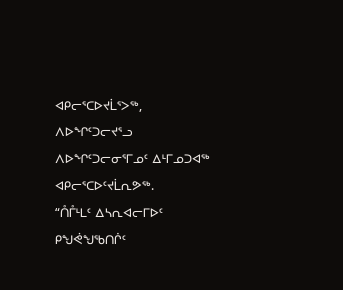ᐊᑭᓕᕐᑕᐅᔪᒫᕐᐳᖅ, ᐱᐅᖏᑦᑐᓕᔪᕐᓗ ᐱᐅᖏᑦᑐᓕᓂᕐᒥᓄᑦ ᐃᒻᒥᓄᑐᐊᖅ ᐊᑭᓕᕐᑕᐅᑦᔪᒫᕆᕗᖅ.
“ᑍᒤᒻᒪᑦ ᐃᓴᕆᐊᓕᒥᐅᑦ ᑭᖑᕚᖑᖃᑎᒌᑦ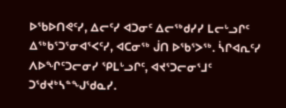ᐅᖃᐅᑎᕙᑦᓯ, ᐃᓕᑦᓯ ᐊᑐᓂᑦ ᐃᓕᖅᑯᓯᓯ ᒪᓕᒡᓗᒋᑦ ᐃᖅᑲᕐᑐᕐᓂᐊᕐᐸᑦᓯ, ᐊᑕᓂᖅ ᒎᑎ ᐅᖃᕐᐳᖅ. ᓵᒋᐊᕆᑦᓯ ᐱᐅᖏᑦᑐᓕᓂᓯ ᕿᒪᒡᓗᒋᑦ, ᐊᔪᕐᑐᓕᓂᕐᒧᑦ ᑐᖁᔪᒃᓴᓐᖑᖁᓇᓯ.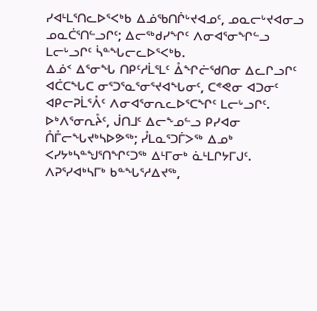ᓯᐊᒻᒪᕐᑎᓚᐅᕐᐸᒃᑲ ᐃᓅᖃᑎᒌᒡᔪᐊᓄᑦ, ᓄᓇᓕᒡᔪᐊᓂᓗ ᓄᓇᑖᕐᑎᓪᓗᒋᑦ; ᐃᓕᖅᑯᓯᖏᑦ ᐱᓂᐊᕐᓂᖏᓪᓗ ᒪᓕᒡᓗᒋᑦ ᓵᓐᖓᓕᓚᐅᕐᐸᒃᑲ.
ᐃᓅᑉ ᐃᕐᓂᖓ ᑎᑭᑦᓱᒫᕐᒪᑦ ᐂᖏᓖᖁᑎᓂ ᐃᓚᒋᓗᒋᑦ ᐊᑖᑕᖓᑕ ᓂᕐᑐᕐᓇᕐᓂᕐᔪᐊᖓᓂᑦ, ᑕᕝᕙᓂ ᐊᑐᓂᑦ ᐊᑭᓕᕈᒫᕐᐰᑦ ᐱᓂᐊᕐᓂᕆᓚᐅᕐᑕᖏᑦ ᒪᓕᒡᓗᒋᑦ.
ᐅᒃᐱᕐᓂᕆᔧᑦ, ᒎᑎᒧᑦ ᐃᓕᖕᓄᓪᓗ ᑭᓯᐊᓂ ᑍᒤᓕᖓᔪᒃᓴᐅᕗᖅ; ᓮᒪᓇᕐᑐᒦᐳᖅ ᐃᓄᒃ ᐸᓯᔭᒃᓴᓐᖑᕐᑎᖏᑦᑐᖅ ᐃᒻᒥᓂᒃ ᓈᒻᒪᒋᔭᒥᒍᑦ.
ᐱᕈᕐᓯᐊᒃᓴᒥᒃ ᑲᓐᖓᕐᓱᐃᔪᖅ,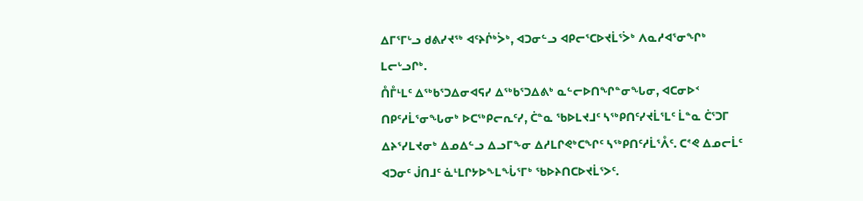ᐃᒥᕐᒥᒡᓗ ᑯᕕᓯᔪᖅ ᐊᑦᔨᒌᒃᐴᒃ, ᐊᑐᓂᓪᓗ ᐊᑭᓕᕐᑕᐅᔪᒫᕐᐴᒃ ᐱᓇᓱᐊᕐᓂᖏᒃ ᒪᓕᒡᓗᒋᒃ.
ᑍᒤᒻᒪᑦ ᐃᖅᑲᕐᑐᐃᓂᐊᕋᓯ ᐃᖅᑲᕐᑐᐃᕕᒃ ᓇᓪᓕᐅᑎᖏᓐᓂᖓᓂ, ᐊᑕᓂᐅᑉ ᑎᑭᑦᓱᒫᕐᓂᖓᓂᒃ ᐅᑕᖅᑭᓕᕆᑦᓯ, ᑖᓐᓇ ᖃᐅᒪᔪᒧᑦ ᓴᖅᑭᑎᑦᓯᔪᒫᕐᒪᑦ ᒫᓐᓇ ᑖᕐᑐᒥ ᐃᔨᕐᓯᒪᔪᓂᒃ ᐃᓄᐃᓪᓗ ᐃᓗᒥᖕᓂ ᐃᓱᒪᒋᕙᒃᑕᖏᑦ ᓴᖅᑭᑎᑦᓱᒫᕐᐰᑦ. ᑕᕝᕙ ᐃᓄᓕᒫᑦ ᐊᑐᓂᑦ ᒎᑎᒧᑦ ᓈᒻᒪᒋᔭᐅᖕᒪᖔᕐᒥᒃ ᖃᐅᔨᑎᑕᐅᔪᒫᕐᐳᑦ.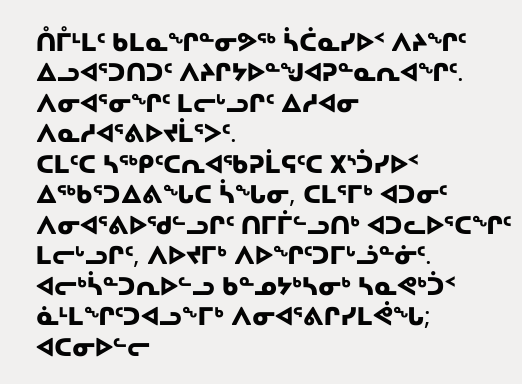ᑍᒤᒻᒪᑦ ᑲᒪᓇᖏᓐᓂᕗᖅ ᓵᑖᓇᓯᐅᑉ ᐱᔨᖏᑦ ᐃᓗᐊᕐᑐᑎᑐᑦ ᐱᔨᒋᔭᐅᓐᖑᐊᕈᓐᓇᕆᐊᖏᑦ. ᐱᓂᐊᕐᓂᖏᑦ ᒪᓕᒡᓗᒋᑦ ᐃᓱᐊᓂ ᐱᓇᓱᐊᕐᕕᐅᔪᒫᕐᐳᑦ.
ᑕᒪᑦᑕ ᓴᖅᑭᑦᑕᕆᐊᖃᕈᒫᕋᑦᑕ ᙭ᔅᑑᓯᐅᑉ ᐃᖅᑲᕐᑐᐃᕕᖓᑕ ᓵᖓᓂ, ᑕᒪᕐᒥᒃ ᐊᑐᓂᑦ ᐱᓂᐊᕐᕕᐅᖁᓪᓗᒋᑦ ᑎᒥᒦᓪᓗᑎᒃ ᐊᑐᓚᐅᕐᑕᖏᑦ ᒪᓕᒡᓗᒋᑦ, ᐱᐅᔪᒥᒃ ᐱᐅᖏᑦᑐᒥᒡᓘᓐᓃᑦ.
ᐊᓕᒃᓵᓐᑐᕆᐅᓪᓗ ᑲᓐᓄᔭᒃᓴᓂᒃ ᓴᓇᕙᒃᑑᑉ ᓈᒻᒪᖏᑦᑐᐊᓗᖕᒥᒃ ᐱᓂᐊᕐᕕᒋᓯᒪᕚᖓ; ᐊᑕᓂᐅᓪᓕ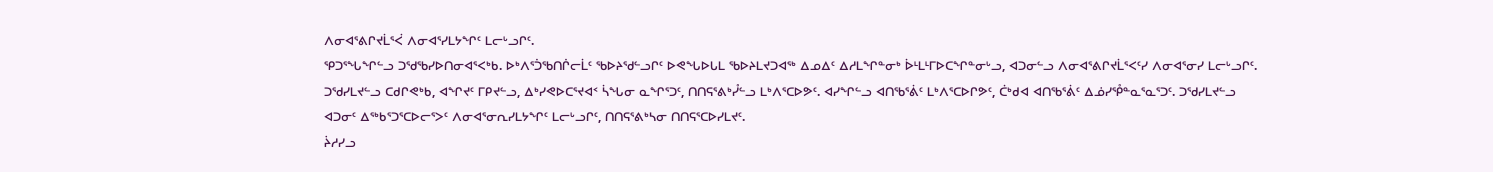ᐱᓂᐊᕐᕕᒋᔪᒫᕐᐹ ᐱᓂᐊᕐᓯᒪᔭᖏᑦ ᒪᓕᒡᓗᒋᑦ.
ᕿᑐᕐᖓᖏᓪᓗ ᑐᖁᖃᓯᐅᑎᓂᐊᕐᐸᒃᑲ. ᐅᒃᐱᕐᑑᖃᑎᒌᓕᒫᑦ ᖃᐅᔨᖁᓪᓗᒋᑦ ᐅᕙᖓᐅᒐᒪ ᖃᐅᔨᒪᔪᑐᐊᖅ ᐃᓄᐃᑦ ᐃᓱᒪᖏᓐᓂᒃ ᐆᒻᒪᒻᒥᐅᑕᖏᓐᓂᒡᓗ, ᐊᑐᓂᓪᓗ ᐱᓂᐊᕐᕕᒋᔪᒫᕐᐸᑦᓯ ᐱᓂᐊᕐᓂᓯ ᒪᓕᒡᓗᒋᑦ.
ᑐᖁᓯᒪᔪᓪᓗ ᑕᑯᒋᕙᒃᑲ, ᐊᖏᔪᑦ ᒥᑭᔪᓪᓗ, ᐃᒃᓯᕙᐅᑕᕐᔪᐊᑉ ᓵᖓᓂ ᓇᖏᕐᑐᑦ, ᑎᑎᕋᕐᕕᒃᓮᓪᓗ ᒪᒃᐱᕐᑕᐅᕗᑦ. ᐊᓯᖏᓪᓗ ᐊᑎᖃᕐᕖᑦ ᒪᒃᐱᕐᑕᐅᒋᕗᑦ, ᑖᒃᑯᐊ ᐊᑎᖃᕐᕖᑦ ᐃᓅᓯᕾᓐᓇᕐᓇᕐᑐᑦ. ᑐᖁᓯᒪᔪᓪᓗ ᐊᑐᓂᑦ ᐃᖅᑲᕐᑐᕐᑕᐅᓕᕐᐳᑦ ᐱᓂᐊᕐᓂᕆᓯᒪᔭᖏᑦ ᒪᓕᒡᓗᒋᑦ, ᑎᑎᕋᕐᕕᒃᓴᓂ ᑎᑎᕋᕐᑕᐅᓯᒪᔪᑦ.
ᔩᓱᓯᓗ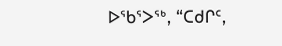ᐅᖃᕐᐳᖅ, “ᑕᑯᒋᑦ,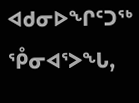ᐊᑯᓂᐅᖏᑦᑐᖅ ᕾᓂᐊᕐᐳᖓ,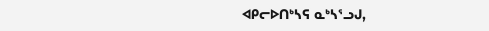ᐊᑭᓕᐅᑎᒃᓴᕋ ᓇᒃᓴᕐᓗᒍ,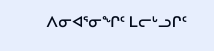ᐱᓂᐊᕐᓂᖏᑦ ᒪᓕᒡᓗᒋᑦ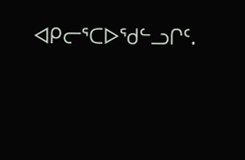ᐊᑭᓕᕐᑕᐅᖁᓪᓗᒋᑦ.